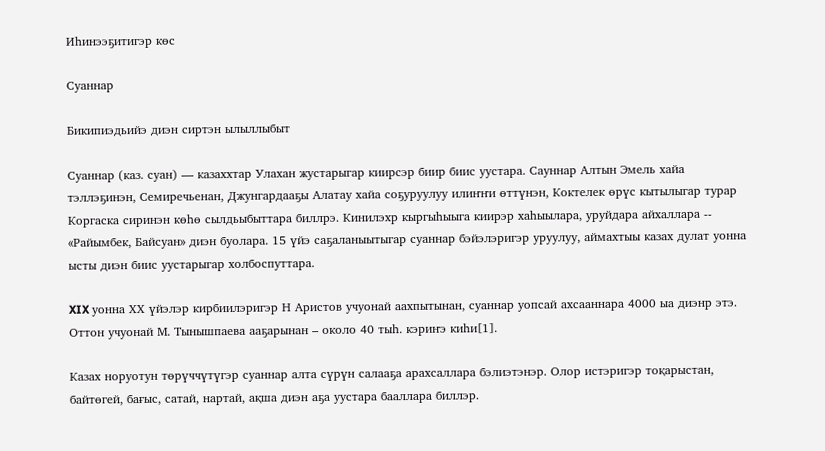Иһинээҕитигэр көс

Суаннар

Бикипиэдьийэ диэн сиртэн ылыллыбыт

Суаннар (каз. суан) — казаххтар Улахан жустарыгар киирсэр биир биис уустара. Сауннар Алтын Эмель хайа тэллэҕинэн, Семиречьенан, Джунгардааҕы Алатау хайа соҕуруулуу илиҥҥи өттүнэн, Коктелек өрүс кытылыгар турар Коргаска сиринэн көһө сылдьыбыттара биллрэ. Кинилэхр кыргыһыыга киирэр хаһыылара, уруйдара айхаллара -- «Райымбек, Байсуан» диэн буолара. 15 үйэ саҕаланыытыгар суаннар бэйэлэригэр уруулуу, аймахтыы казах дулат уонна ысты диэн биис уустарыгар холбоспуттара.

XIX уонна ХX үйэлэр кирбиилэригэр Н Аристов учуонай аахпытынан, суаннар уопсай ахсааннара 4000 ыа диэнр этэ. Оттон учуонай М. Тынышпаева ааҕарынан – около 40 тыһ. кэриҥэ киһи[1].

Казах норуотун төрүччүтүгэр суаннар алта сүрүн салааҕа арахсаллара бэлиэтэнэр. Олор истэригэр тоқарыстан, байтөгей, бағыс, сатай, нартай, ақша диэн аҕа уустара бааллара биллэр.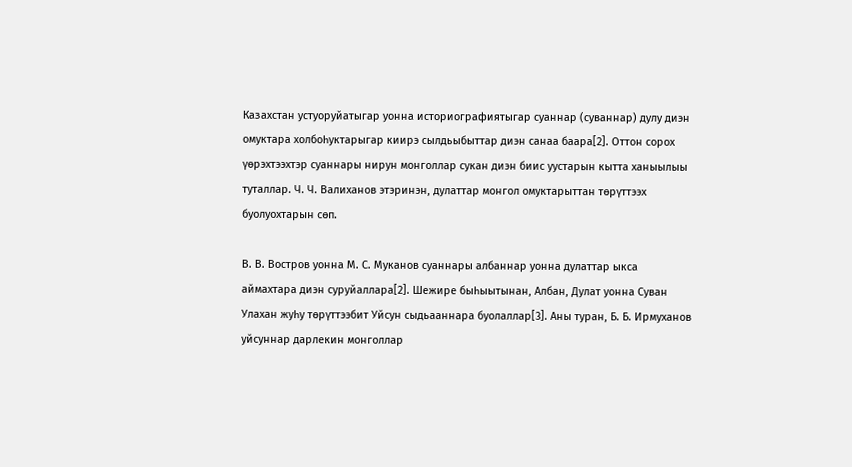Казахстан устуоруйатыгар уонна историографиятыгар суаннар (суваннар) дулу диэн омуктара холбоһуктарыгар киирэ сылдьыбыттар диэн санаа баара[2]. Оттон сорох үөрэхтээхтэр суаннары нирун монголлар сукан диэн биис уустарын кытта ханыылыы туталлар. Ч. Ч. Валиханов этэринэн, дулаттар монгол омуктарыттан төрүттээх буолуохтарын сөп.

В. В. Востров уонна М. С. Муканов суаннары албаннар уонна дулаттар ыкса аймахтара диэн суруйаллара[2]. Шежире быһыытынан, Албан, Дулат уонна Суван Улахан жуһу төрүттээбит Уйсун сыдьааннара буолаллар[3]. Аны туран, Б. Б. Ирмуханов уйсуннар дарлекин монголлар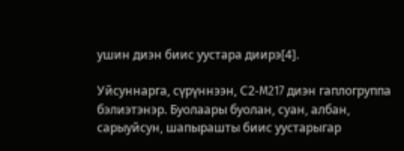ушин диэн биис уустара диирэ[4].

Уйсуннарга, сүрүннээн, С2-M217 диэн гаплогруппа бэлиэтэнэр. Буолаары буолан, суан, албан, сарыуйсун, шапырашты биис уустарыгар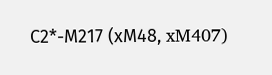С2*-М217 (хМ48, xM407)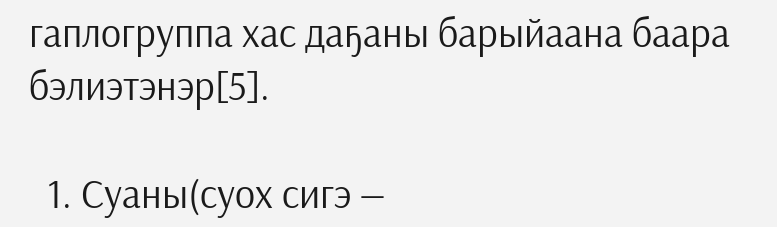гаплогруппа хас даҕаны барыйаана баара бэлиэтэнэр[5].

  1. Суаны(суох сигэ —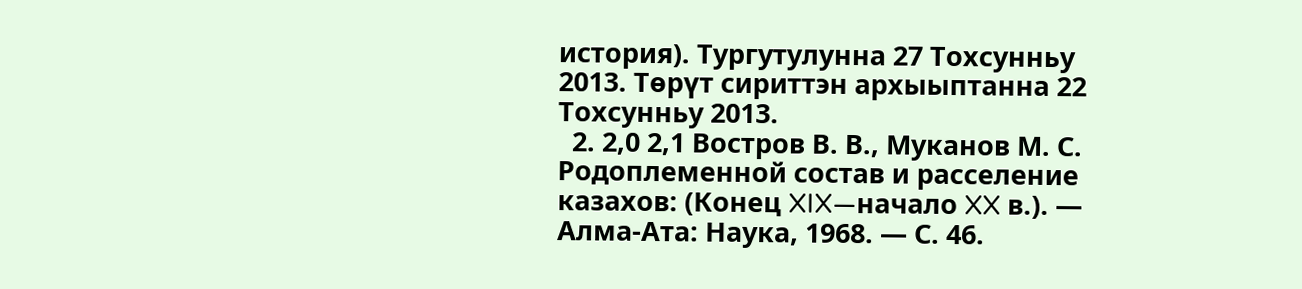история). Тургутулунна 27 Тохсунньу 2013. Төрүт сириттэн архыыптанна 22 Тохсунньу 2013.
  2. 2,0 2,1 Востров В. В., Муканов М. С. Родоплеменной состав и расселение казахов: (Конец XIX—начало XX в.). — Алма-Ата: Наука, 1968. — С. 46.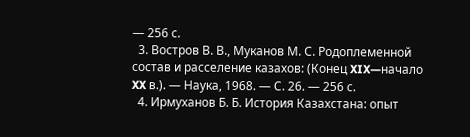— 256 с.
  3. Востров В. В., Муканов М. С. Родоплеменной состав и расселение казахов: (Конец XIX—начало XX в.). — Наука, 1968. — С. 26. — 256 с.
  4. Ирмуханов Б. Б. История Казахстана: опыт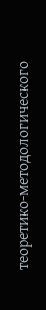теоретико-методологического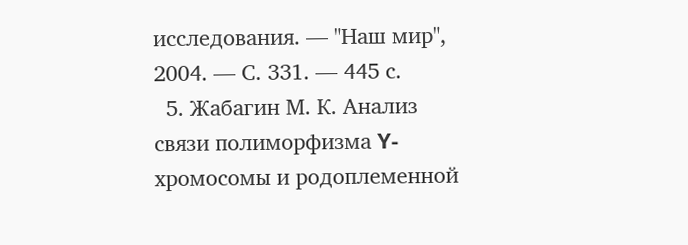исследования. — "Наш мир", 2004. — С. 331. — 445 с.
  5. Жабагин М. К. Анализ связи полиморфизма Y-хромосомы и родоплеменной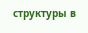структуры в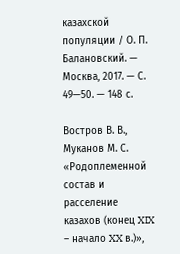казахской популяции / О. П. Балановский. — Москва, 2017. — С. 49—50. — 148 с.

Востров В. В., Муканов М. С. «Родоплеменной состав и расселение казахов (конец XIX – начало XX в.)»,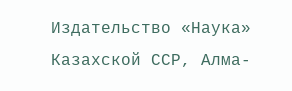Издательство «Наука» Казахской ССР, Алма-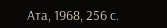Ата, 1968, 256 с.